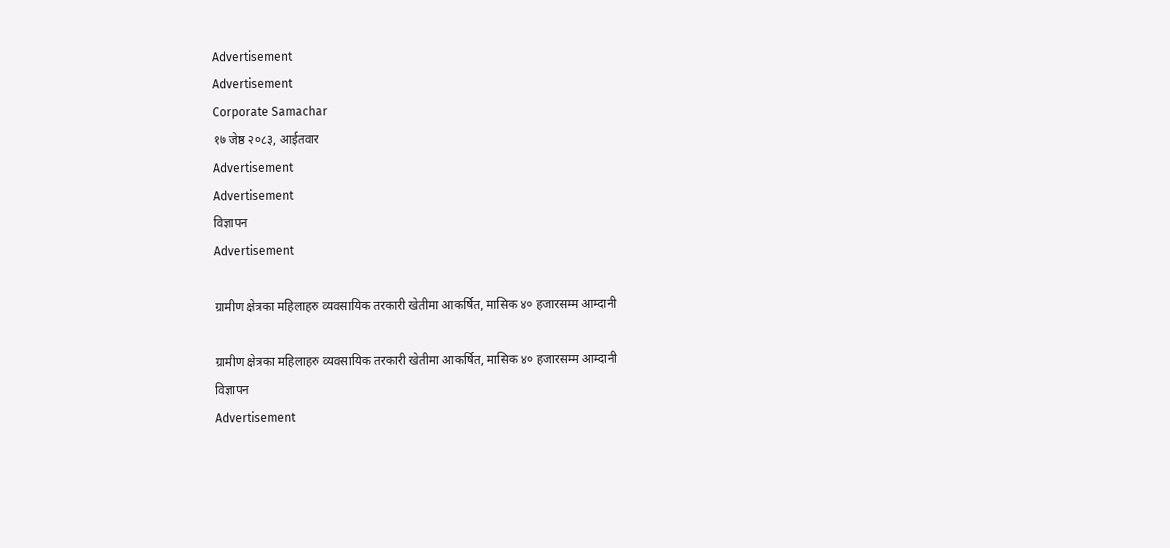Advertisement
Advertisement
Corporate Samachar
१७ जेष्ठ २०८३, आईतवार
Advertisement
Advertisement
विज्ञापन
Advertisement

ग्रामीण क्षेत्रका महिलाहरु व्यवसायिक तरकारी खेतीमा आकर्षित, मासिक ४० हजारसम्म आम्दानी

ग्रामीण क्षेत्रका महिलाहरु व्यवसायिक तरकारी खेतीमा आकर्षित, मासिक ४० हजारसम्म आम्दानी
विज्ञापन
Advertisement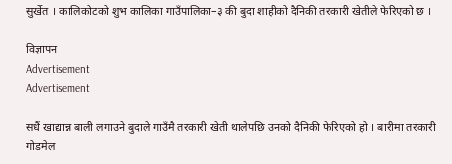सुर्खेत । कालिकोटको शुभ कालिका गाउँपालिका–३ की बुदा शाहीको दैनिकी तरकारी खेतीले फेरिएको छ ।

विज्ञापन
Advertisement
Advertisement

सधैं खाद्यान्न बाली लगाउने बुदाले गाउँमै तरकारी खेती थालेपछि उनको दैनिकी फेरिएको हो । बारीमा तरकारी गोडमेल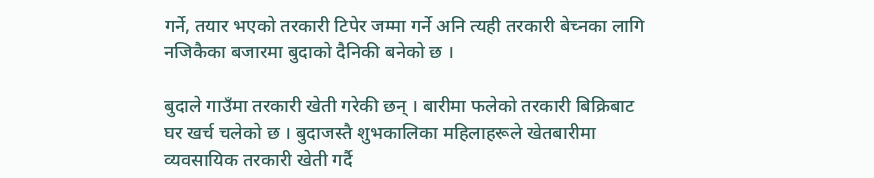गर्ने, तयार भएको तरकारी टिपेर जम्मा गर्ने अनि त्यही तरकारी बेच्नका लागि नजिकैका बजारमा बुदाको दैनिकी बनेको छ ।

बुदाले गाउँमा तरकारी खेती गरेकी छन् । बारीमा फलेको तरकारी बिक्रिबाट घर खर्च चलेको छ । बुदाजस्तै शुभकालिका महिलाहरूले खेतबारीमा व्यवसायिक तरकारी खेती गर्दै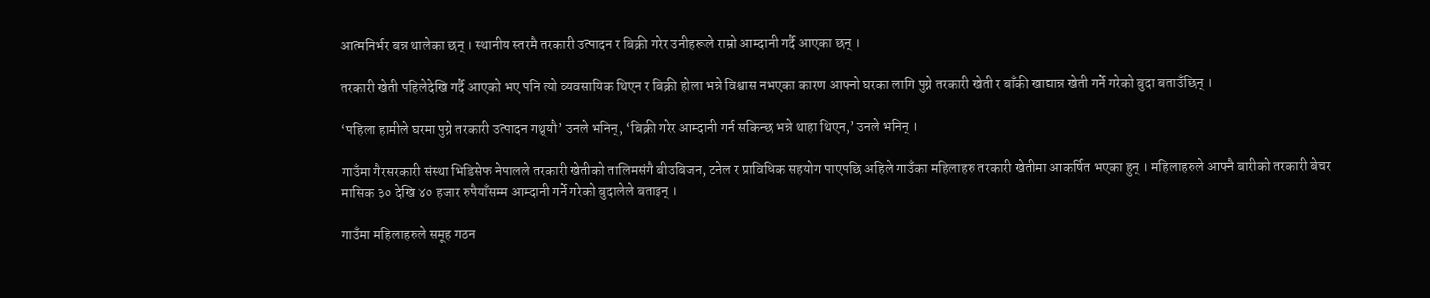आत्मनिर्भर बन्न थालेका छन् । स्थानीय स्तरमै तरकारी उत्पादन र बिक्री गरेर उनीहरूले राम्रो आम्दानी गर्दै आएका छन् ।

तरकारी खेती पहिलेदेखि गर्दै आएको भए पनि त्यो व्यवसायिक थिएन र बिक्री होला भन्ने विश्वास नभएका कारण आफ्नो घरका लागि पुग्ने तरकारी खेती र बाँकी खाद्यान्न खेती गर्ने गरेको बुदा बताउँछिन् ।

‘पहिला हामीले घरमा पुग्ने तरकारी उत्पादन गथ्र्यौ’ उनले भनिन्, ‘बिक्री गरेर आम्दानी गर्न सकिन्छ भन्ने थाहा थिएन,’ उनले भनिन् ।

गाउँमा गैरसरकारी संस्था भिडिसेफ नेपालले तरकारी खेतीको तालिमसंगै बीउबिजन, टनेल र प्राविधिक सहयोग पाएपछि अहिले गाउँका महिलाहरु तरकारी खेतीमा आकर्षित भएका हुन् । महिलाहरुले आफ्नै बारीको तरकारी बेचर मासिक ३० देखि ४० हजार रुपैयाँसम्म आम्दानी गर्ने गरेको बुदालेले बताइन् ।

गाउँमा महिलाहरुले समूह गठन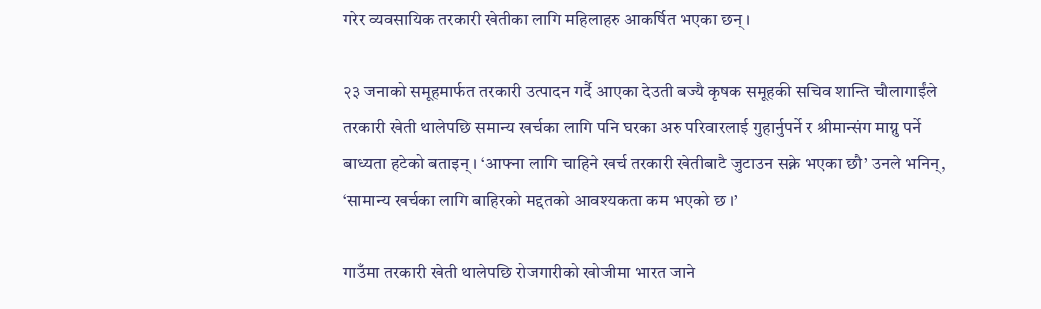गरेर व्यवसायिक तरकारी खेतीका लागि महिलाहरु आकर्षित भएका छन् ।

२३ जनाको समूहमार्फत तरकारी उत्पादन गर्दै आएका देउती बज्यै कृषक समूहकी सचिव शान्ति चौलागाईंले तरकारी खेती थालेपछि समान्य खर्चका लागि पनि घरका अरु परिवारलाई गुहार्नुपर्ने र श्रीमान्संग माग्नु पर्ने बाध्यता हटेको बताइन् । ‘आफ्ना लागि चाहिने खर्च तरकारी खेतीबाटै जुटाउन सक्ने भएका छौ’ उनले भनिन्, ‘सामान्य खर्चका लागि बाहिरको मद्दतको आवश्यकता कम भएको छ ।’

गाउँमा तरकारी खेती थालेपछि रोजगारीको खोजीमा भारत जाने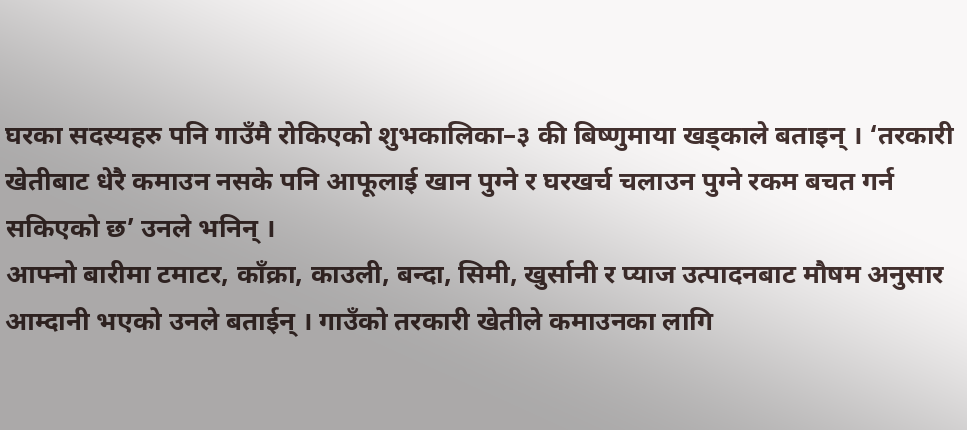घरका सदस्यहरु पनि गाउँमै रोकिएको शुभकालिका–३ की बिष्णुमाया खड्काले बताइन् । ‘तरकारी खेतीबाट धेरै कमाउन नसके पनि आफूलाई खान पुग्ने र घरखर्च चलाउन पुग्ने रकम बचत गर्न सकिएको छ’ उनले भनिन् ।
आफ्नो बारीमा टमाटर, काँक्रा, काउली, बन्दा, सिमी, खुर्सानी र प्याज उत्पादनबाट मौषम अनुसार आम्दानी भएको उनले बताईन् । गाउँको तरकारी खेतीले कमाउनका लागि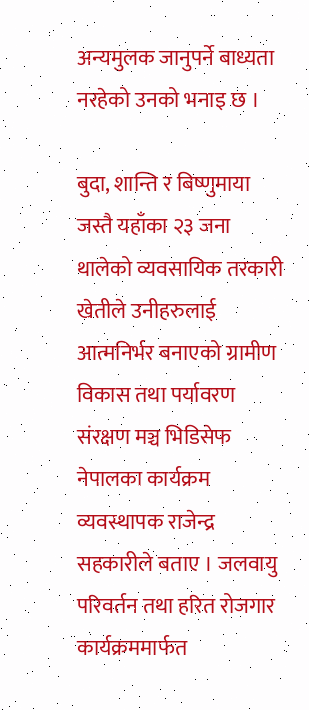अन्यमुलक जानुपर्ने बाध्यता नरहेको उनको भनाइ छ ।

बुदा, शान्ति र बिष्णुमाया जस्तै यहाँका २३ जना थालेको व्यवसायिक तरकारी खेतीले उनीहरुलाई आत्मनिर्भर बनाएको ग्रामीण विकास तथा पर्यावरण संरक्षण मञ्च भिडिसेफ नेपालका कार्यक्रम व्यवस्थापक राजेन्द्र सहकारीले बताए । जलवायु परिवर्तन तथा हरित रोजगार कार्यक्रममार्फत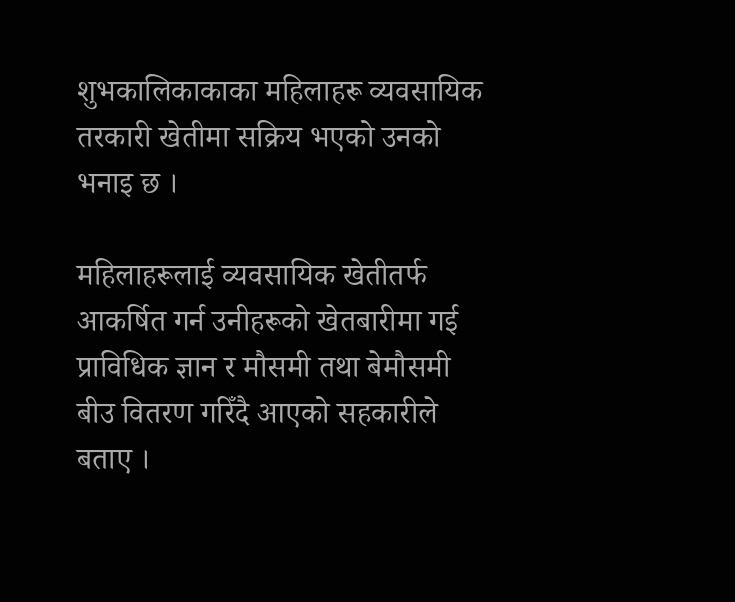शुभकालिकाकाका महिलाहरू व्यवसायिक तरकारी खेतीमा सक्रिय भएको उनको भनाइ छ ।

महिलाहरूलाई व्यवसायिक खेतीतर्फ आकर्षित गर्न उनीहरूको खेतबारीमा गई प्राविधिक ज्ञान र मौसमी तथा बेमौसमी बीउ वितरण गरिँदै आएको सहकारीले बताए ।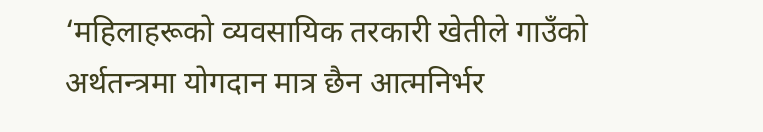‘महिलाहरूको व्यवसायिक तरकारी खेतीले गाउँको अर्थतन्त्रमा योगदान मात्र छैन आत्मनिर्भर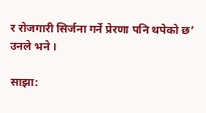र रोजगारी सिर्जना गर्ने प्रेरणा पनि थपेको छ’ उनले भने ।

साझा: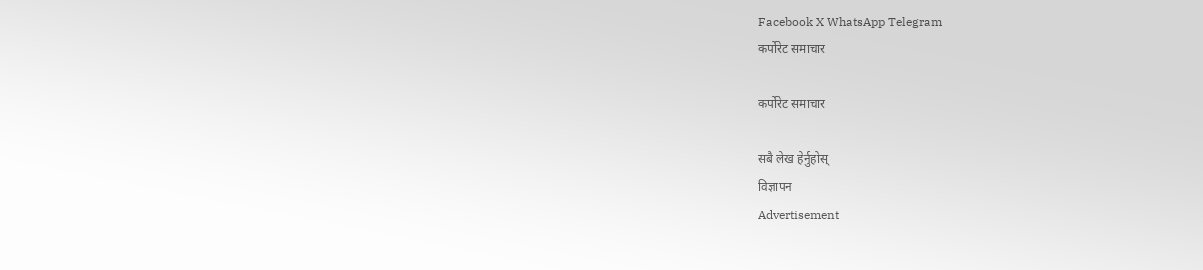Facebook X WhatsApp Telegram
कर्पोरेट समाचार

कर्पोरेट समाचार

सबै लेख हेर्नुहोस्
विज्ञापन
Advertisement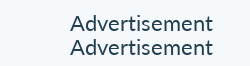Advertisement
Advertisement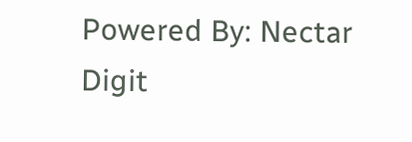Powered By: Nectar Digit